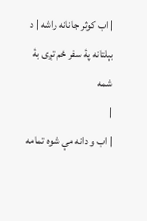| اب کوثر جانانه راشه | د بېلتانه پۀ سفر ځم تږی بۀ شمه
|
| اب و دانه مې شوه تمامه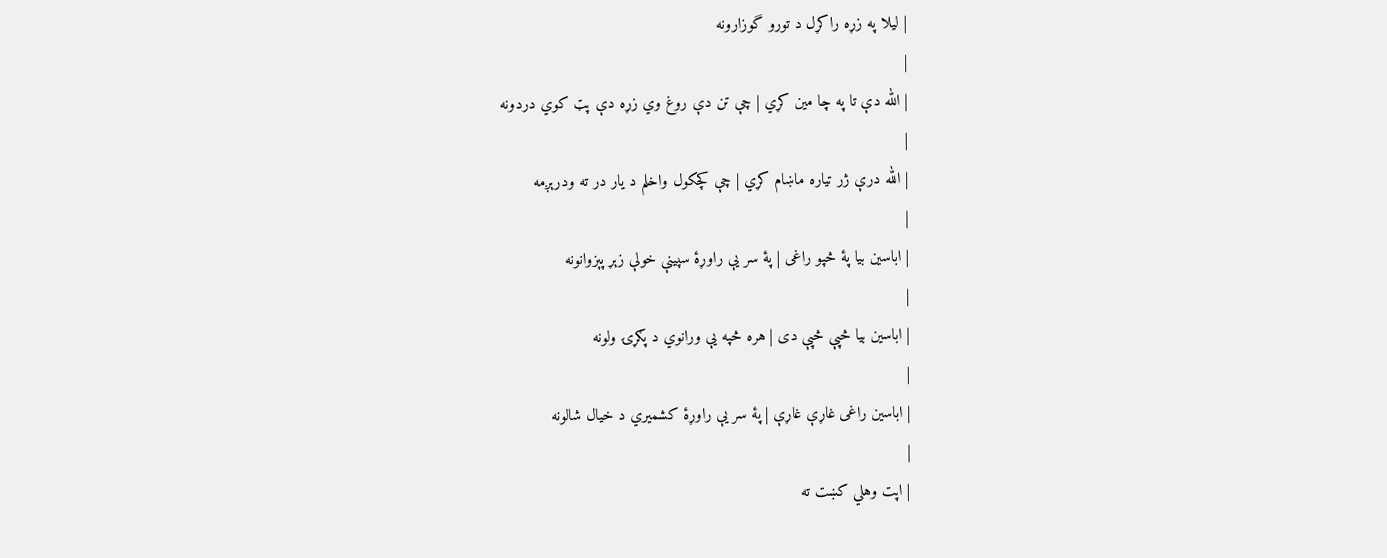| ليلا په زړه راکړل د تورو گوزارونه
|
| الله دې تا په چا مين کړي | چې تن دې روغ وي زړه دې پټ کوي دردونه
|
| الله درې ژر تياره ماښام کړي | چې کچکول واخلم د يار در ته ودرېږمه
|
| اباسين بيا پۀ څپو راغی | پۀ سر يې راوړۀ سپينې خولې زېړ پېزوانونه
|
| اباسين بيا څپې څپې دی | هره څپه يې ورانوي د پګړۍ ولونه
|
| اباسين راغی غاړې غاړې | پۀ سر يې راوړۀ کشميري د خيال شالونه
|
| اپت وهلي کښت ته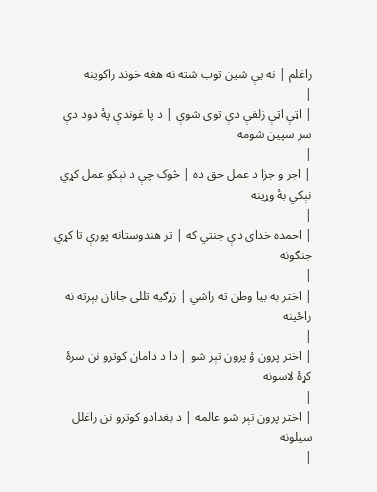راغلم | نه يې شين توب شته نه هغه خوند راکوينه
|
| اټې اټې زلفې دې توی شوې | د پا غوندې پۀ دود دې سر سپين شومه
|
| اجر و جزا د عمل حق ده | څوک چې د نېکو عمل کړي نېکي بۀ وړينه
|
| احمده خدای دې جنتي که | تر هندوستانه پورې تا کړي جنګونه
|
| اختر به بيا وطن ته راشي | زړګيه تللی جانان بېرته نه راځينه
|
| اختر پرون ؤ پرون تېر شو | دا د دامان کوترو نن سرۀ کړۀ لاسونه
|
| اختر پرون تېر شو عالمه | د بغدادو کوترو نن راغلل سيلونه
|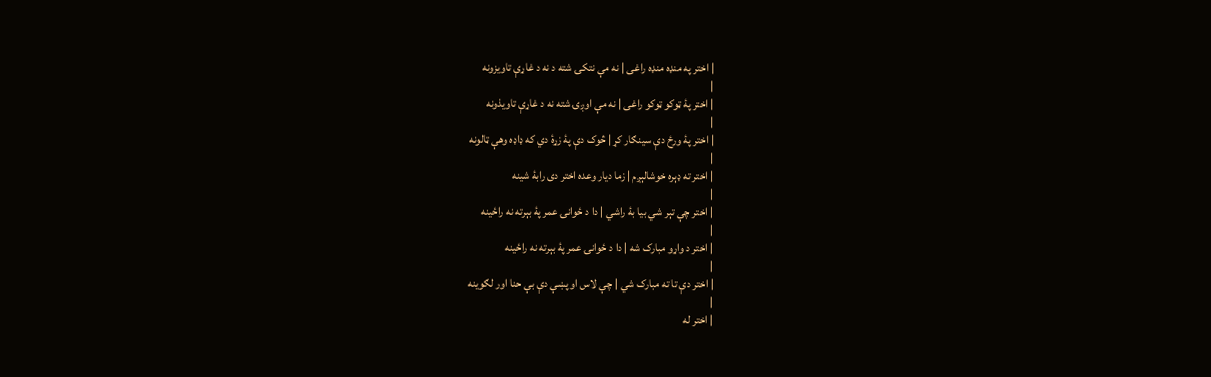| اختر په منډه منډه راغی | نه مې نتکۍ شته د نه د غاړې تاويزونه
|
| اختر پۀ ټوکو ټوکو راغی | نه مې اوږۍ شته نه د غاړې تاويذونه
|
| اختر پۀ ورځ دې سينګار کړ | څوک دې پۀ زړۀ دي که ډاډه وهې ټالونه
|
| اختر ته ډېره خوشالېږم | زما ديار وعده اختر دی رابۀ شينه
|
| اختر چې تېر شي بيا بۀ راشي | دا د ځوانۍ عمر پۀ بېرته نه راځينه
|
| اختر د واړو مبارک شه | دا د ځوانۍ عمر پۀ بېرته نه راځينه
|
| اختر دې تا ته مبارک شي | چې لاس او پښې دې بې حنا اور لګوينه
|
| اختر له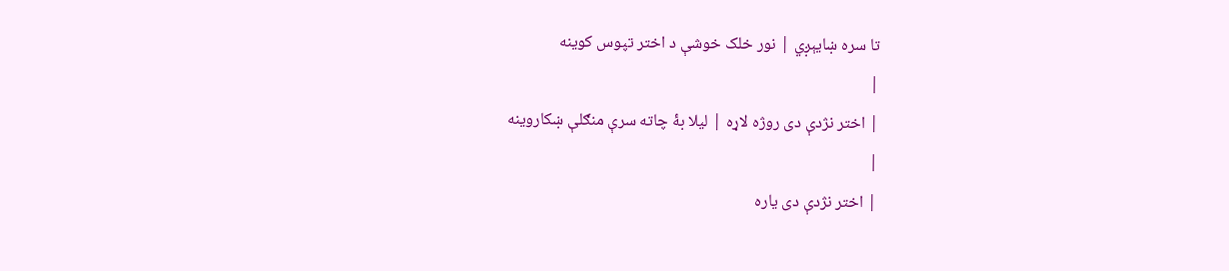تا سره ښایېږي | نور خلک خوشې د اختر تپوس کوينه
|
| اختر نژدې دی روژه لاړه | ليلا بۀ چاته سرې منګلې ښکاروينه
|
| اختر نژدې دی ياره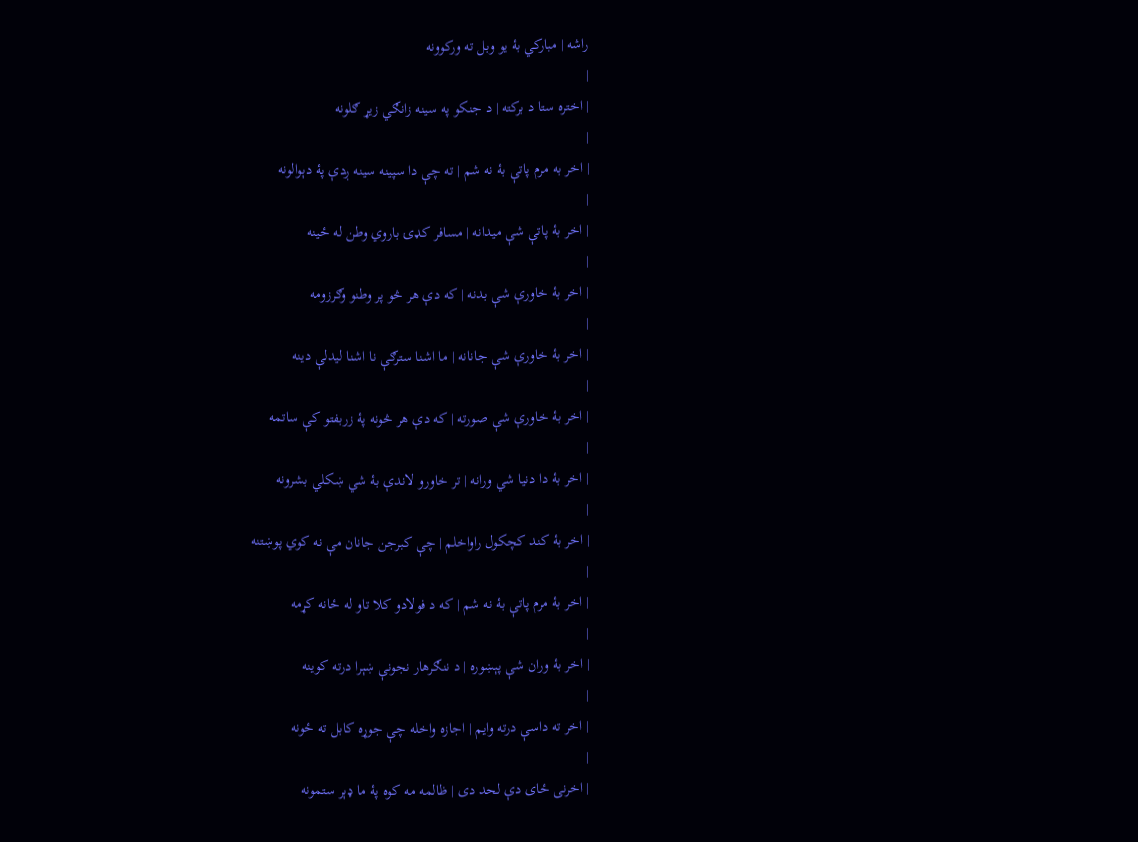راشه | مبارکي بۀ يو وبل ته ورکوونه
|
| اختره ستا د برکته | د جنکو په سينه زانګي زيړ ګلونه
|
| اخر به مرم پاتې بۀ نه شم | ته چې دا سپينه سينه ږدې پۀ دېوالونه
|
| اخر بۀ پاتې شې ميدانه | مسافر کډۍ باروي وطن له ځينه
|
| اخر بۀ خاورې شې بدنه | که دې هر څو پر وطنو وګرزومه
|
| اخر بۀ خاورې شې جانانه | ما اشنا سترګې نا اشنا ليدلې دينه
|
| اخر بۀ خاورې شې صورته | که دې هر څونه پۀ زربفتو کې ساتمه
|
| اخر بۀ دا دنيا شي ورانه | تر خاورو لاندې بۀ شي ښکلي بشرونه
|
| اخر بۀ کند کچکول راواخلم | چې کبرجن جانان مې نه کوي پوښتنه
|
| اخر بۀ مرم پاتې بۀ نه شم | که د فولادو کلا تاو له ځانه کړمه
|
| اخر بۀ وران شې پېښوره | د ننګرهار نجونې ښېرا درته کوينه
|
| اخر ته داسې درته وايم | اجازه واخله چې جوړه کابل ته ځونه
|
| اخرنی ځای دې لحد دی | ظالمه مه کوه پۀ ما ډېر ستمونه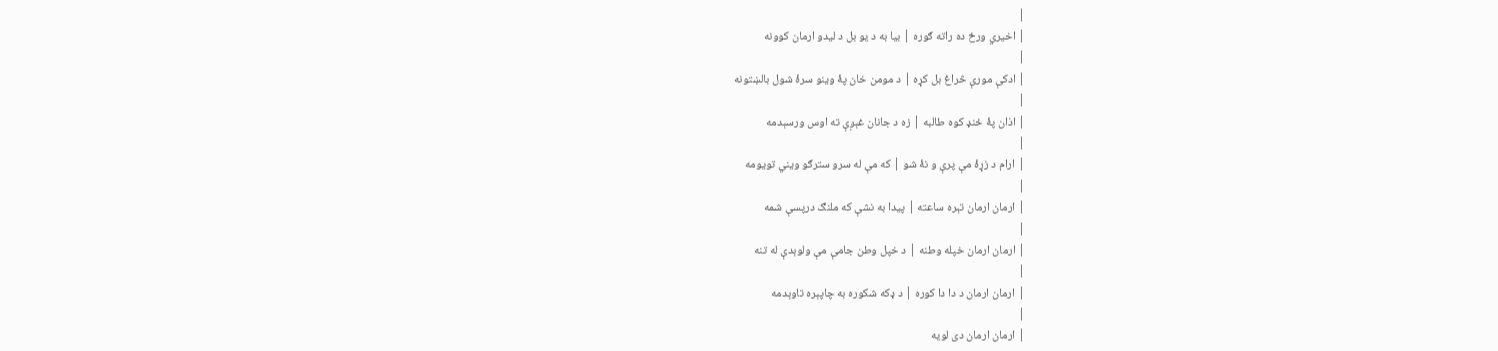|
| اخيري ورځ ده راته ګوره | بيا به د يو بل د ليدو ارمان کوونه
|
| ادکې مورې څراغ بل کړه | د مومن خان پۀ وينو سرۀ شول بالښتونه
|
| اذان پۀ ځنډ کوه طالبه | زه د جانان غېږې ته اوس ورسېدمه
|
| ارام د زړۀ مې پرې و نۀ شو | که مې له سرو سترګو ويني تويومه
|
| ارمان ارمان تېره ساعته | پيدا به نشې که ملنګ درپسې شمه
|
| ارمان ارمان خپله وطنه | د خپل وطن جامې مې ولوېدې له تنه
|
| ارمان ارمان د دا دا کوره | د ډکه شکوره به چاپېره تاوېدمه
|
| ارمان ارمان دی لويه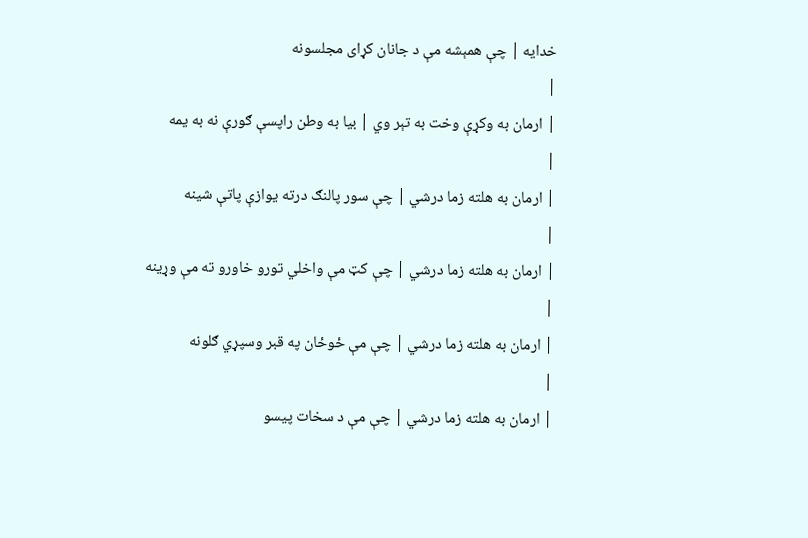خدايه | چې همېشه مې د جانان کړای مجلسونه
|
| ارمان به وکړې وخت به تېر وي | بيا به وطن راپسې ګورې نه به يمه
|
| ارمان به هلته زما درشي | چې سور پالنګ درته يوازې پاتې شينه
|
| ارمان به هلته زما درشي | چې کټ مې واخلي تورو خاورو ته مې وړينه
|
| ارمان به هلته زما درشي | چې مې ځوځان په قبر وسپړي ګلونه
|
| ارمان به هلته زما درشي | چې مې د سخات پيسو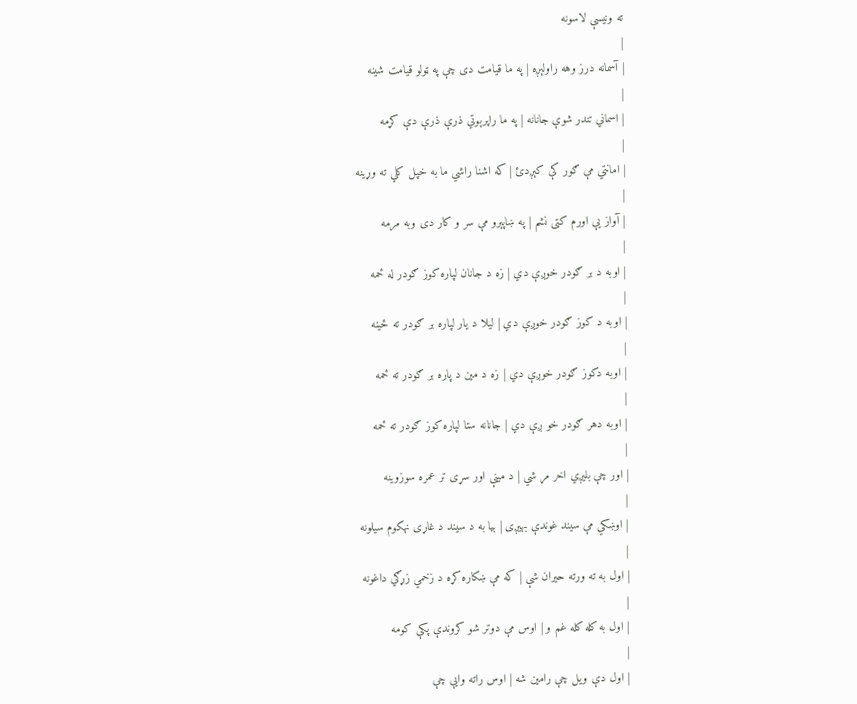ته ونيسې لاسونه
|
| آسمانه درز وهه راولېږه | په ما قيامت دی چې په ټولو قيامت شينه
|
| اسماني تندر شوې جانانه | په ما راپرېوتي ذرې ذرې دې کړمه
|
| امانتي مې ګور کې کېږدئ | که اشنا راشي ما به خپل کلي ته وړينه
|
| آواز يې اورم کتی نشم | په ښاپېرو مې سر و کار دی وبه مرمه
|
| اوبه د بر ګودر خوږې دي | زه د جانان لپاره کوز ګودر له ځمه
|
| اوبه د کوز ګودر خوږې دي | لیلا د يار لپاره بر ګودر ته ځينه
|
| اوبه دکوز ګودر خوږې دي | زه د مين د پاره بر ګودر ته ځمه
|
| اوبه دهر ګودر خو ږې دي | جانانه ستا لپاره کوز ګودر ته ځمه
|
| اور چې بليږي اخر مړ شي | د مينې اور سړی تر عمره سوزوينه
|
| اوښکي مې سيند غوندې بهيږی | بیا به د سيند د غاړی نهکوم سيلونه
|
| اول به ته ورته حيران شې | که مې ښکاره کړه د زخمي زړګي داغونه
|
| اول به کله کله غم و | اوس مې دوتر شو کروندې پکې کومه
|
| اول دې ويل چې رامين شه | اوس راته وايې چې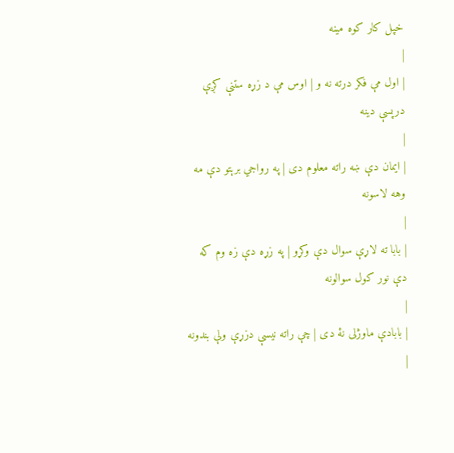خپل کار کوه مينه
|
| اول مې فکر درته نه و | اوس مې د زړه ستنې کږې درپسې دينه
|
| ايمان دې ښه راته معلوم دی | په رواجي برېتو دې مه وهه لاسونه
|
| بابا ته لاړې سوال دې وکړو | په زړه دې زه وم که دې نور کول سوالونه
|
| بابادې ماوژلی نۀ دی | چې راته نيسې دزړې ولې بندونه
|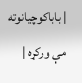| باباکوچيانوته مې ورکړه |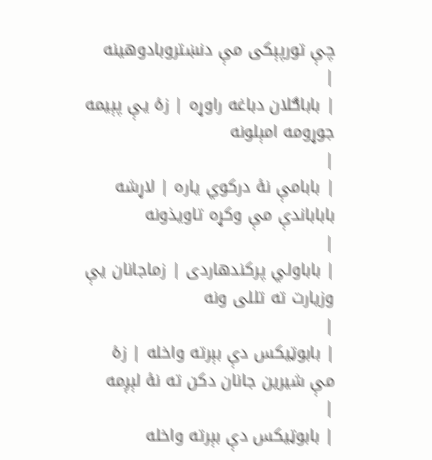چې تورپېکی مې دنښتروبادوهينه
|
| باباګلان دباغه راوړه | زۀ يې پېيمه جوړومه امېلونه
|
| بابامې نۀ درکوي ياره | لاړشه باباباندې مې وکړه تاويذونه
|
| باباولي پرکندهاردی | زماجانان يې وزيارت ته تللی ونه
|
| بابوټيکس دې بېرته واخله | زۀ مې شيرين جانان دکن ته نۀ لېږمه
|
| بابوټيکس دې بېرته واخله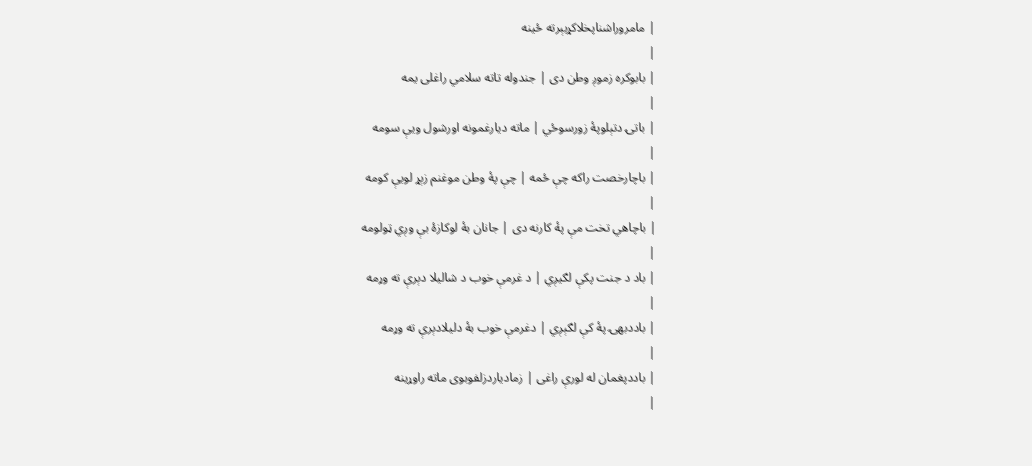| مامروراشناپخلاکړبېرته ځينه
|
| بابوکره زموږ وطن دی | جندوله تاته سلامي راغلی يمه
|
| باتۍ دتېلوپۀ زورسوځي | ماته ديارغمونه اورشول ويې سومه
|
| باچارخصت راکه چې ځمه | چې پۀ وطن موغنم زېړ لويې کومه
|
| باچاهي تخت مې پۀ کارنه دی | جانان بۀ لوکازۀ بې وږي ټولومه
|
| باد د جنت پکې لګيږي | د غرمې خوب د شاليلا دېرې ته وړمه
|
| باددبهۍ پۀ کې لګېږي | دغرمې خوب بۀ دليلادېرې ته وړمه
|
| باددپغمان له لورې راغی | زمادياردزلفوبوی ماته راوړينه
|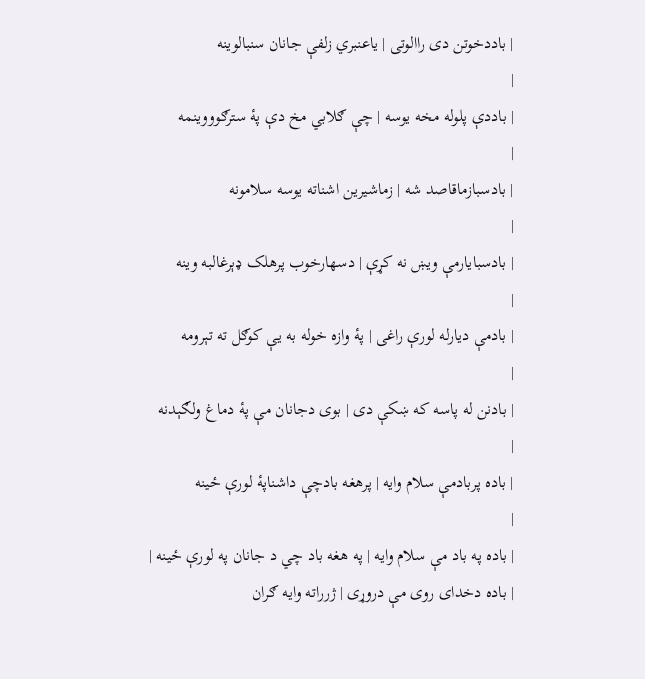| باددخوتن دی راالوتی | ياعنبري زلفې جانان سنبالوينه
|
| باددې پلوله مخه يوسه | چې ګلابي مخ دې پۀ سترګوووينمه
|
| بادسبازماقاصد شه | زماشيرين اشناته يوسه سلامونه
|
| بادسبايارمې ويښ نه کړې | دسهارخوب پرهلک ډېرغالبه وينه
|
| بادمې ديارله لورې راغی | پۀ وازه خوله به يې کوګل ته تېرومه
|
| بادنن له پاسه که ښکې دی | بوی دجانان مې پۀ دماغ ولګېدنه
|
| باده پربادمې سلام وايه | پرهغه بادچې داشناپۀ لورې ځينه
|
| باده په باد مې سلام وايه | په هغه باد چي د جانان په لورې ځينه |
| باده دخدای روی مې دروړی | ژرراته وايه ګران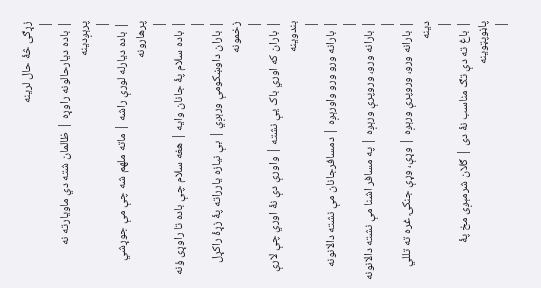زړګی څۀ حال لرينه
|
| باده ديارحالونه راوړه | ظالمان شته دي ماويارته نه پرېږدينه
|
| باده ديارله لورې راشه | ماته ملهم شه چې مې جوړشي پرهارونه
|
| باده سلام پۀ جانان وايه | هغه سلام چې باده تا راوړی ؤنه
|
| باران داوښکومې ورېږي | بې نيازه يارراته پۀ زړۀ راکړل زخمونه
|
| باران که اوري باک يې نشته | واورې دې نۀ اوري چې لارې بندوينه
|
| بارانه ورو ورو واورېږه | دمسافرجانان مې نشته دالانونه
|
| بارانه ورو، وروپرې ورېږه | په مسافر اشنا مې نشته دالانونه
|
| بارانه ورو، وروپرې ورېږه | وړې، وړې جنکۍ غره ته تللي دينه
|
| باغ ته دې تګ مناسب نۀ دی | ګلان شرمېږی مخ پۀ پاڼوپټوينه
|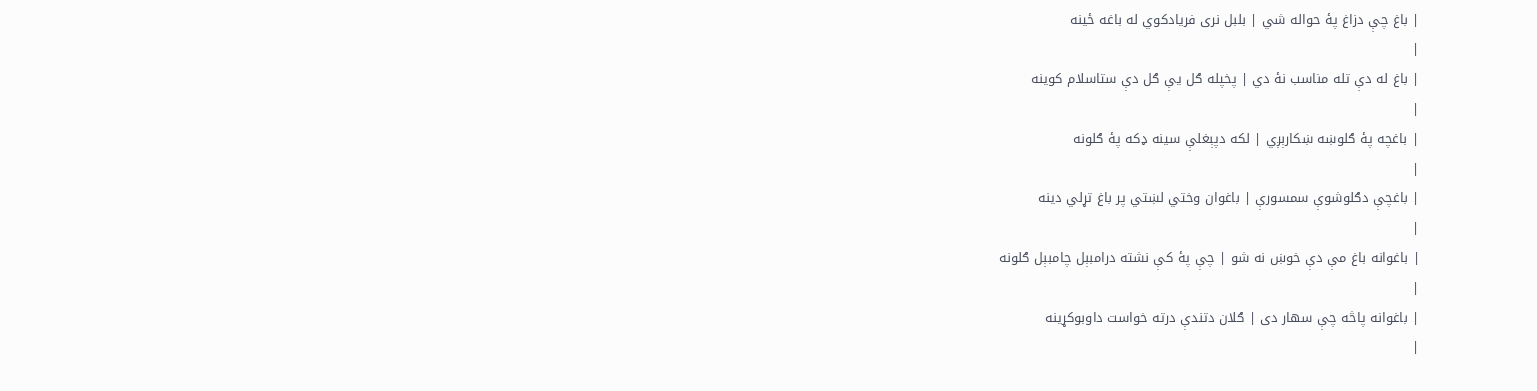| باغ چې دزاغ پۀ حواله شي | بلبل نری فريادکوي له باغه ځينه
|
| باغ له دې تله مناسب نۀ دي | پخپله ګل يې ګل دې ستاسلام کوينه
|
| باغچه پۀ ګلوښه ښکارېږي | لکه دپېغلې سينه ډکه پۀ ګلونه
|
| باغچې دګلوشوې سمسورې | باغوان وختي لښتي پر باغ تړلي دينه
|
| باغوانه باغ مې دې خوښ نه شو | چې پۀ کې نشته درامبېل چامبېل ګلونه
|
| باغوانه پاڅه چې سهار دی | ګلان دتندې درته خواست داوبوکړينه
|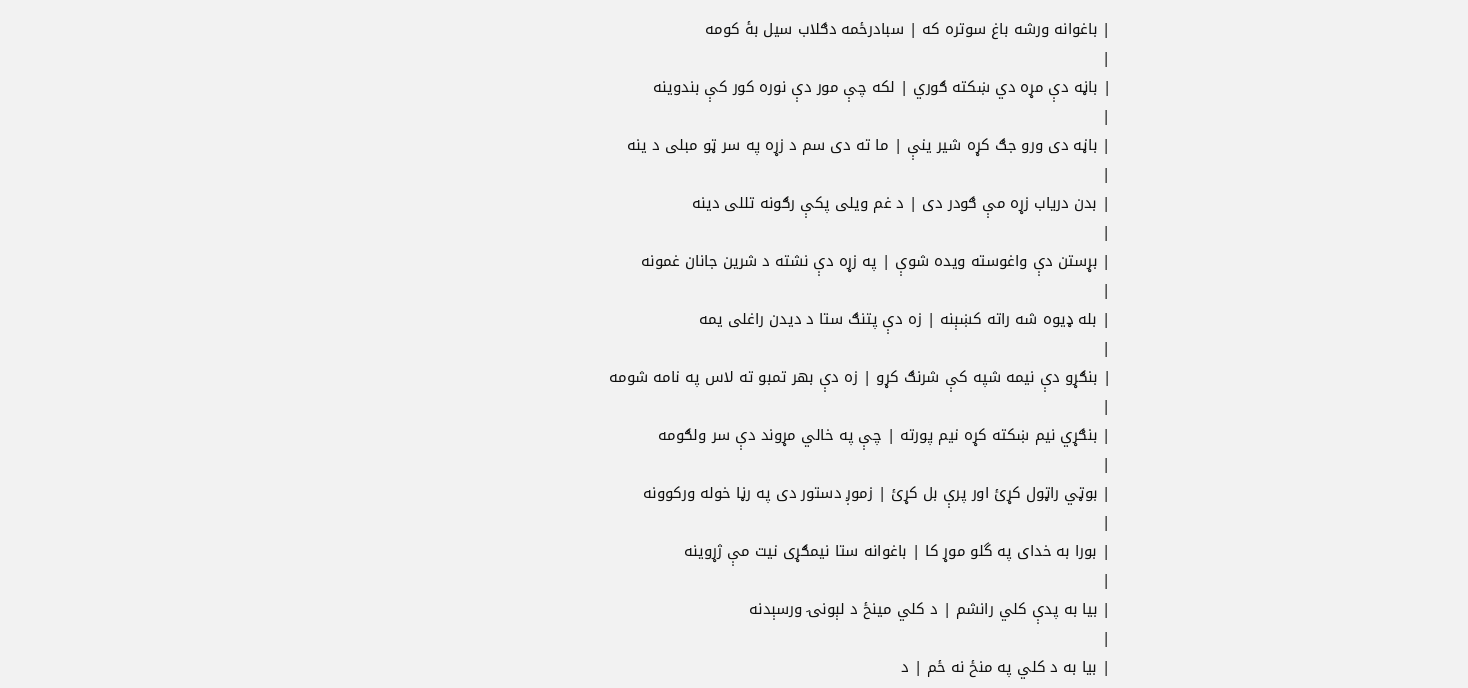| باغوانه ورشه باغ سوتره که | سبادرځمه دګلاب سيل بۀ کومه
|
| باڼه دې مړه دي ښکته ګوري | لکه چې مور دې نوره کور کې بندوينه
|
| باڼه دی ورو جګ کړه شير ينې | ما ته دی سم د زړه په سر ټو مبلی د ينه
|
| بدن درياب زړه مې ګودر دی | د غم ويلی پکې رګونه تللی دينه
|
| بړستن دې واغوسته ويده شوې | په زړه دې نشته د شرين جانان غمونه
|
| بله ډيوه شه راته کښېنه | زه دې پتنګ ستا د ديدن راغلی يمه
|
| بنګړو دې نيمه شپه کې شرنګ کړو | زه دې بهر تمبو ته لاس په نامه شومه
|
| بنګړي نيم ښکته کړه نيم پورته | چې په خالي مړوند دې سر ولګومه
|
| بوټي راټول کړئ اور پرې بل کړئ | زموږ دستور دی په رڼا خوله ورکوونه
|
| بورا به خدای په گلو موړ کا | باغوانه ستا نيمګړی نيت مې ژړوينه
|
| بيا به پدې کلي رانشم | د کلي مينځ د لېونۍ ورسېدنه
|
| بيا به د کلي په منځ نه ځم | د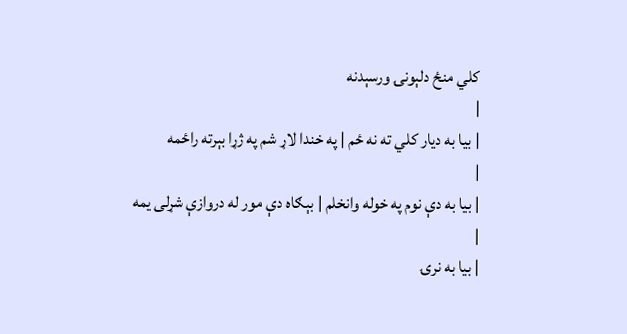کلي منځ دلېونۍ ورسېدنه
|
| بيا به ديار کلي ته نه ځم | په خندا لاړ شم په ژړا بېرته راځمه
|
| بيا به دې نوم په خوله وانخلم | بېګاه دې مور له دروازې شړلی يمه
|
| بيا به نرۍ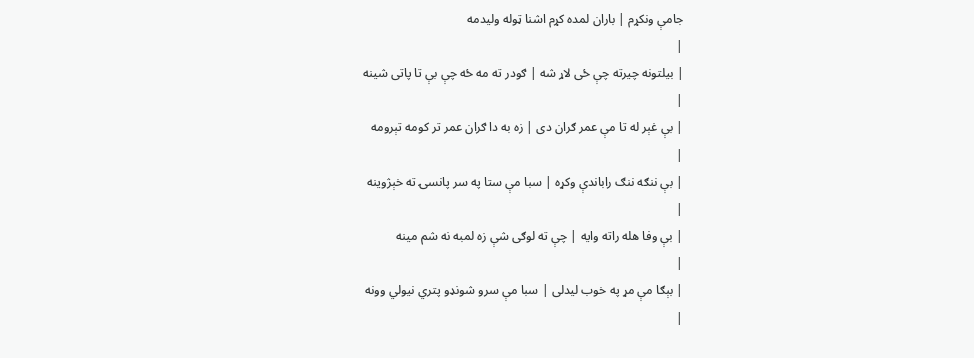جامې ونکړم | باران لمده کړم اشنا ټوله وليدمه
|
| بيلتونه چيرته چې ځی لاړ شه | ګودر ته مه ځه چې بې تا پاتی شينه
|
| بې غېر له تا مې عمر ګران دی | زه به دا ګران عمر تر کومه تېرومه
|
| بې ننګه ننګ راباندې وکړه | سبا مې ستا په سر پانسۍ ته خېژوينه
|
| بې وفا هله راته وايه | چې ته لوګی شې زه لمبه نه شم مينه
|
| بېګا مې مړ په خوب ليدلی | سبا مې سرو شونډو پتري نيولي وونه
|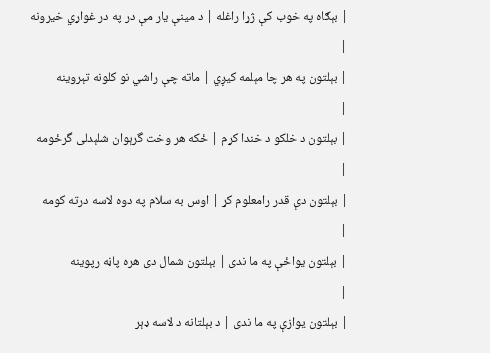| بېګاه په خوب کې ژړا راغله | د مينې يار مې در په در غواړي خيرونه
|
| بېلتون په هر چا مېلمه کيږي | ماته چې راشي نو کلونه تېروينه
|
| بېلتون د خلکو د خندا کړم | ځکه هر وخت گرېوان شلېدلی گرځومه
|
| بېلتون دې قدر رامعلوم کړ | اوس به سلام په دوه لاسه درته کومه
|
| بېلتون يواځې په ما ندی | بېلتون شمال دی هره پاڼه رپوينه
|
| بېلتون يوازې په ما ندی | د بېلتانه د لاسه ډېر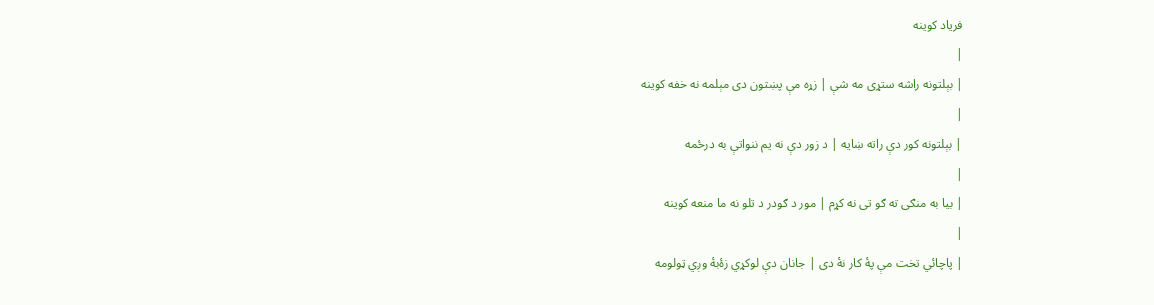فرياد کوينه
|
| بېلتونه راشه ستړی مه شې | زړه مې پښتون دی مېلمه نه خفه کوينه
|
| بېلتونه کور دې راته ښايه | د زور دې نه يم ننواتې به درځمه
|
| بیا به منګی ته ګو تی نه کړم | مور د ګودر د تلو نه ما منعه کوينه
|
| پاچائي تخت مې پۀ کار نۀ دی | جانان دې لوکړي زۀبۀ وږي ټولومه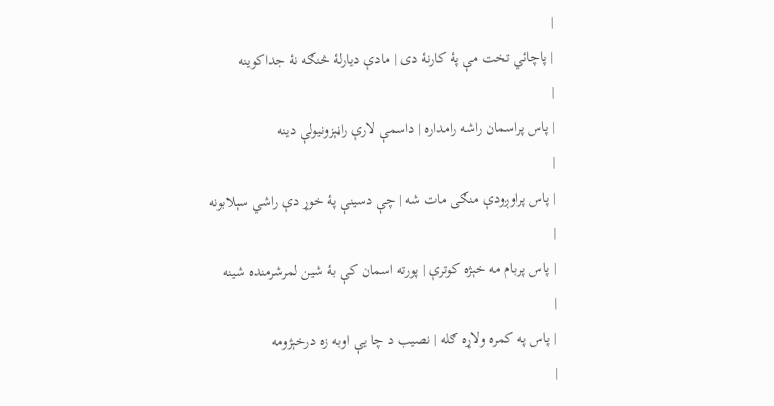|
| پاچائي تخت مې پۀ کارنۀ دی | مادې ديارلۀ څنګه نۀ جداکوينه
|
| پاس پراسمان راشه رامداره | داسمې لارې راڼېزونيولې دينه
|
| پاس پراوږودې منګی مات شه | چې دسينې پۀ خوړ دې راشي سېلابونه
|
| پاس پربام مه خېژه کوترې | پورته اسمان کې بۀ شين لمرشرمنده شينه
|
| پاس په کمره ولاړه ګله | نصيب د چا يې اوبه زه درخېژومه
|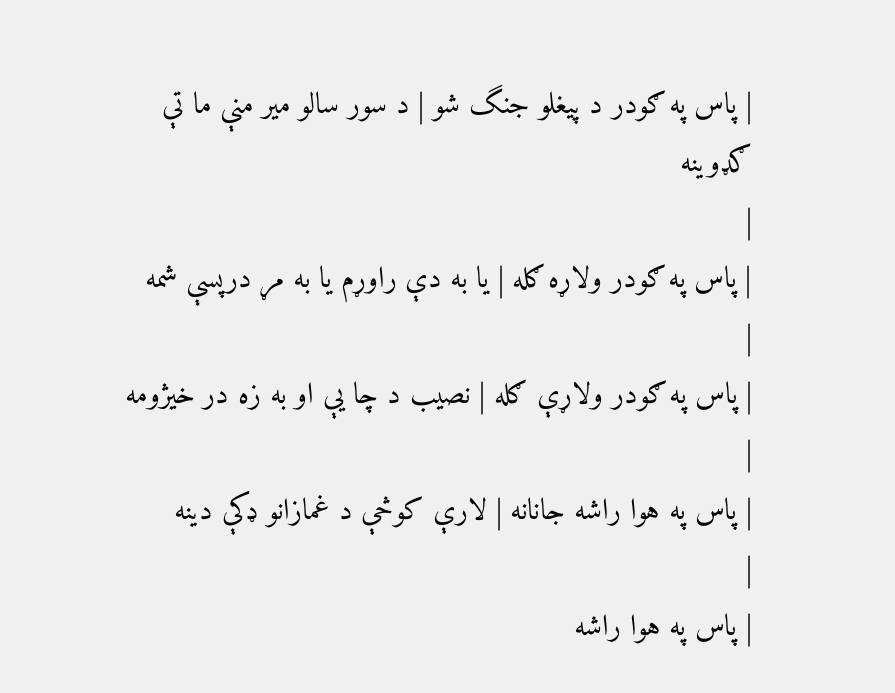| پاس په ګودر د پيغلو جنگ شو | د سور سالو مير منې ما تې ګډوينه
|
| پاس په ګودر ولاړه ګله | يا به دې راوړم يا به مړ درپسې شمه
|
| پاس په ګودر ولاړې ګله | نصیب د چا يې او به زه در خيژومه
|
| پاس په هوا راشه جانانه | لارې کوڅې د غمازانو ډکې دينه
|
| پاس په هوا راشه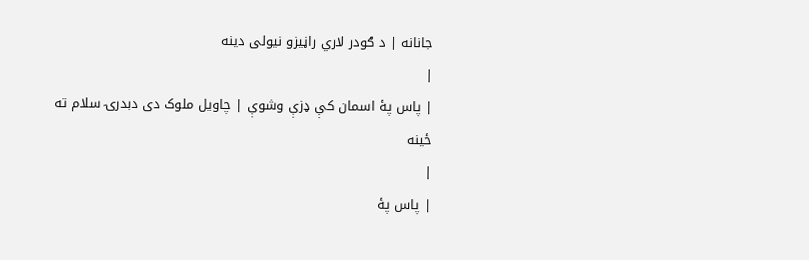جانانه | د ګودر لاري راڼيزو نیولی دينه
|
| پاس پۀ اسمان کې ډزې وشوې | چاويل ملوک دی دبدرۍ سلام ته ځينه
|
| پاس پۀ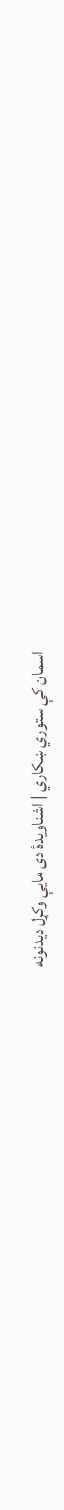اسمان کې ستوري ښکاري | اشناويدۀ دی مايې وکړل ديدنونه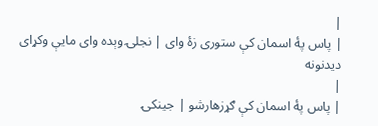|
| پاس پۀ اسمان کې ستوری زۀ وای | نجلۍ وېده وای مايې وکړای ديدنونه
|
| پاس پۀ اسمان کې ګړزهارشو | جينکۍ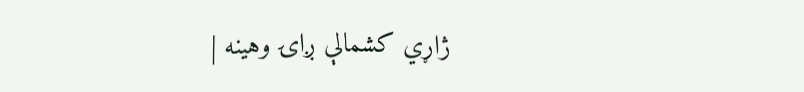ژاړي کشمالې ږاۍ وهينه |